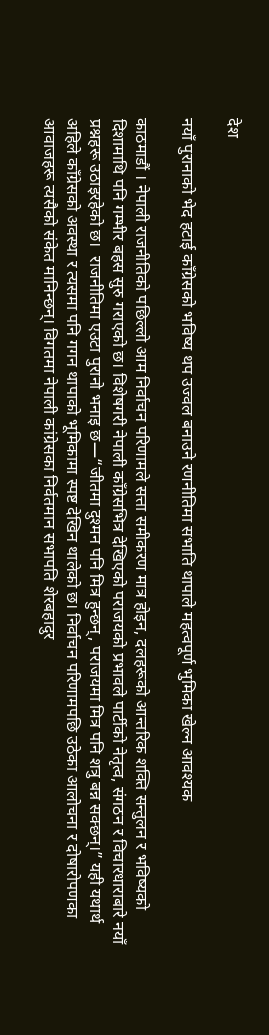देश

नयाँ पुरानाको भेद हटाई काँग्रेसको भविष्य थप उज्वल बनाउने रणनीतिमा सभाति थापाले महत्वपूर्ण भुमिका खेल्न आवश्यक

काठमाडौं । नेपाली राजनीतिको पछिल्लो आम निर्वाचन परिणामले सत्ता समीकरण मात्र होइन, दलहरूको आन्तरिक शक्ति सन्तुलन र भविष्यको दिशामाथि पनि गम्भीर बहस सुरु गराएको छ। विशेषगरी नेपाली काँग्रेसभित्र देखिएको पराजयको प्रभावले पार्टीको नेतृत्व, संगठन र विचारधाराबारे नयाँ प्रश्नहरू उठाइरहेको छ।  राजनीतिमा एउटा पुरानो भनाइ छ—“जीतमा दुश्मन पनि मित्र हुन्छन्, पराजयमा मित्र पनि शत्रु बन्न सक्छन्।” यही यथार्थ अहिले काँग्रेसको अवस्था र त्यसमा पनि गगन थापाको भूमिकामा स्पष्ट देखिन थालेको छ। निर्वाचन परिणामपछि उठेका आलोचना र दोषारोपणका आवाजहरू त्यसैको संकेत मानिन्छन्। विगतमा नेपाली कांग्रेसका निर्वतमान सभापति शेरबहादुर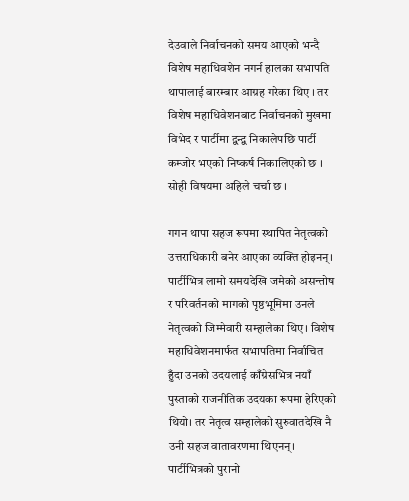देउवाले निर्वाचनको समय आएको भन्दै विशेष महाधिवशेन नगर्न हालका सभापति थापालाई बारम्बार आग्रह गरेका थिए । तर विशेष महाधिवेशनबाट निर्वाचनको मुखमा विभेद र पार्टीमा द्वन्द्व निकालेपछि पार्टी कम्जोर भएको निष्कर्ष निकालिएको छ । सोही विषयमा अहिले चर्चा छ ।

गगन थापा सहज रूपमा स्थापित नेतृत्वको उत्तराधिकारी बनेर आएका व्यक्ति होइनन्। पार्टीभित्र लामो समयदेखि जमेको असन्तोष र परिवर्तनको मागको पृष्ठभूमिमा उनले नेतृत्वको जिम्मेवारी सम्हालेका थिए। विशेष महाधिवेशनमार्फत सभापतिमा निर्वाचित हुँदा उनको उदयलाई काँग्रेसभित्र नयाँ पुस्ताको राजनीतिक उदयका रूपमा हेरिएको थियो। तर नेतृत्व सम्हालेको सुरुवातदेखि नै उनी सहज वातावरणमा थिएनन्। पार्टीभित्रको पुरानो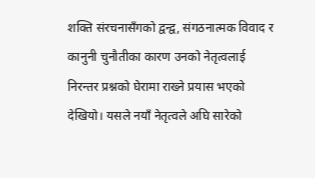शक्ति संरचनासँगको द्वन्द्व, संगठनात्मक विवाद र कानुनी चुनौतीका कारण उनको नेतृत्वलाई निरन्तर प्रश्नको घेरामा राख्ने प्रयास भएको देखियो। यसले नयाँ नेतृत्वले अघि सारेको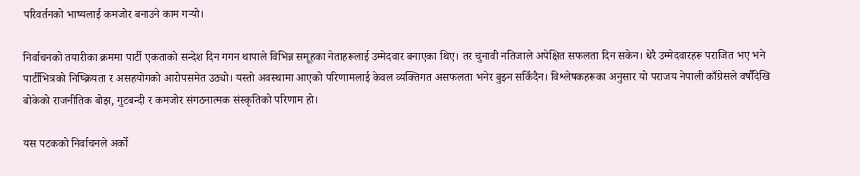परिवर्तनको भाष्यलाई कमजोर बनाउने काम गर्‍यो।

निर्वाचनको तयारीका क्रममा पार्टी एकताको सन्देश दिन गगन थापाले विभिन्न समूहका नेताहरूलाई उम्मेदवार बनाएका थिए। तर चुनावी नतिजाले अपेक्षित सफलता दिन सकेन। धेरै उम्मेदवारहरू पराजित भए भने पार्टीभित्रको निष्क्रियता र असहयोगको आरोपसमेत उठ्यो। यस्तो अवस्थामा आएको परिणामलाई केवल व्यक्तिगत असफलता भनेर बुझ्न सकिँदैन। विश्लेषकहरूका अनुसार यो पराजय नेपाली काँग्रेसले वर्षौंदेखि बोकेको राजनीतिक बोझ, गुटबन्दी र कमजोर संगठनात्मक संस्कृतिको परिणाम हो।

यस पटकको निर्वाचनले अर्को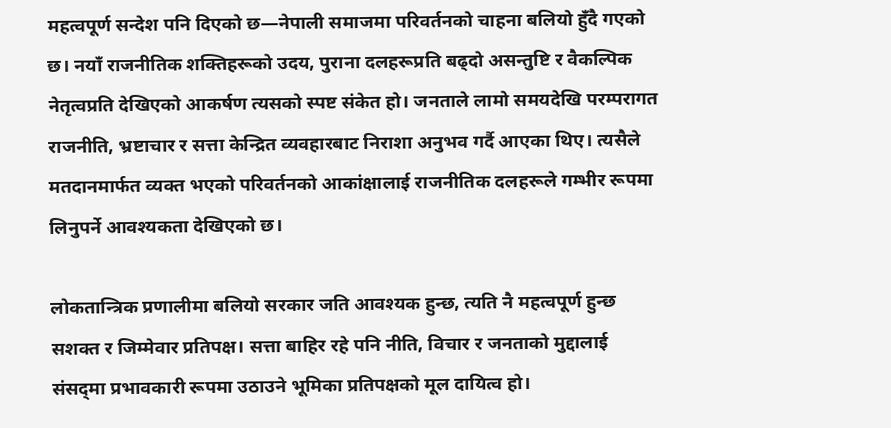महत्वपूर्ण सन्देश पनि दिएको छ—नेपाली समाजमा परिवर्तनको चाहना बलियो हुँदै गएको छ। नयाँ राजनीतिक शक्तिहरूको उदय, पुराना दलहरूप्रति बढ्दो असन्तुष्टि र वैकल्पिक नेतृत्वप्रति देखिएको आकर्षण त्यसको स्पष्ट संकेत हो। जनताले लामो समयदेखि परम्परागत राजनीति, भ्रष्टाचार र सत्ता केन्द्रित व्यवहारबाट निराशा अनुभव गर्दै आएका थिए। त्यसैले मतदानमार्फत व्यक्त भएको परिवर्तनको आकांक्षालाई राजनीतिक दलहरूले गम्भीर रूपमा लिनुपर्ने आवश्यकता देखिएको छ।

लोकतान्त्रिक प्रणालीमा बलियो सरकार जति आवश्यक हुन्छ, त्यति नै महत्वपूर्ण हुन्छ सशक्त र जिम्मेवार प्रतिपक्ष। सत्ता बाहिर रहे पनि नीति, विचार र जनताको मुद्दालाई संसद्‌मा प्रभावकारी रूपमा उठाउने भूमिका प्रतिपक्षको मूल दायित्व हो।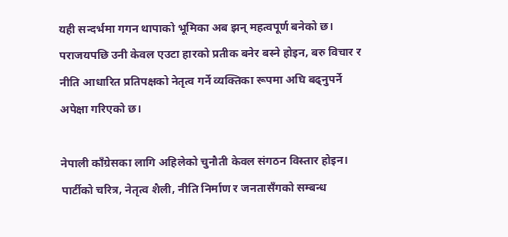यही सन्दर्भमा गगन थापाको भूमिका अब झन् महत्वपूर्ण बनेको छ। पराजयपछि उनी केवल एउटा हारको प्रतीक बनेर बस्ने होइन, बरु विचार र नीति आधारित प्रतिपक्षको नेतृत्व गर्ने व्यक्तिका रूपमा अघि बढ्नुपर्ने अपेक्षा गरिएको छ।

नेपाली काँग्रेसका लागि अहिलेको चुनौती केवल संगठन विस्तार होइन। पार्टीको चरित्र, नेतृत्व शैली, नीति निर्माण र जनतासँगको सम्बन्ध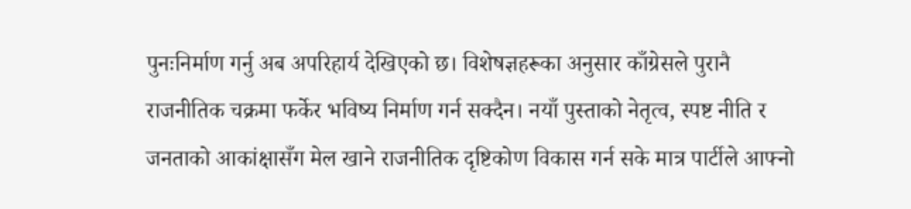पुनःनिर्माण गर्नु अब अपरिहार्य देखिएको छ। विशेषज्ञहरूका अनुसार काँग्रेसले पुरानै राजनीतिक चक्रमा फर्केर भविष्य निर्माण गर्न सक्दैन। नयाँ पुस्ताको नेतृत्व, स्पष्ट नीति र जनताको आकांक्षासँग मेल खाने राजनीतिक दृष्टिकोण विकास गर्न सके मात्र पार्टीले आफ्नो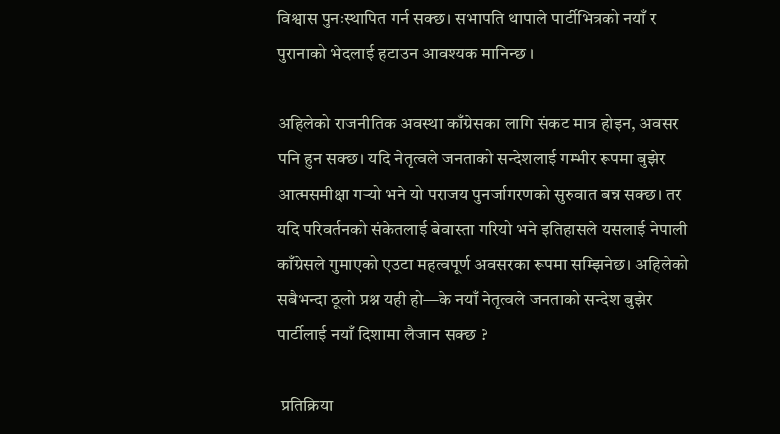विश्वास पुनःस्थापित गर्न सक्छ। सभापति थापाले पार्टीभित्रको नयाँ र पुरानाको भेदलाई हटाउन आवश्यक मानिन्छ ।

अहिलेको राजनीतिक अवस्था काँग्रेसका लागि संकट मात्र होइन, अवसर पनि हुन सक्छ। यदि नेतृत्वले जनताको सन्देशलाई गम्भीर रूपमा बुझेर आत्मसमीक्षा गर्‍यो भने यो पराजय पुनर्जागरणको सुरुवात बन्न सक्छ। तर यदि परिवर्तनको संकेतलाई बेवास्ता गरियो भने इतिहासले यसलाई नेपाली काँग्रेसले गुमाएको एउटा महत्वपूर्ण अवसरका रूपमा सम्झिनेछ। अहिलेको सबैभन्दा ठूलो प्रश्न यही हो—के नयाँ नेतृत्वले जनताको सन्देश बुझेर पार्टीलाई नयाँ दिशामा लैजान सक्छ ?

 प्रतिक्रिया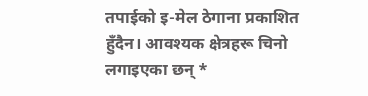तपाईको इ-मेल ठेगाना प्रकाशित हुँदैन। आवश्यक क्षेत्रहरू चिनो लगाइएका छन् *